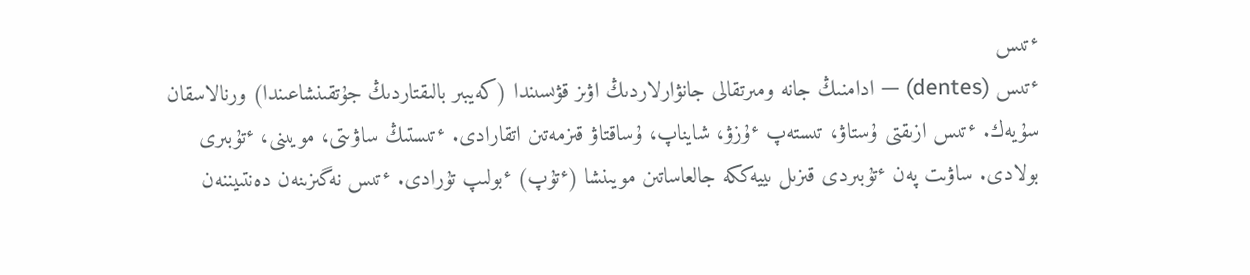ٴتىس
ٴتىس (dentes) — ادامنىڭ جانە ومىرتقالى جانۋارلاردىڭ اۋىز قۋىسىندا (كەيبىر بالىقتاردىڭ جۇتقىنشاعىندا) ورنالاسقان سۇيەك. ٴتىس ازىقتى ۇستاۋ، تىستەپ ٴۇزۋ، شايناپ، ۇساقتاۋ قىزمەتىن اتقارادى. ٴتىستىڭ ساۋىتى، مويىنى، ٴتۇبىرى بولادى. ساۋىت پەن ٴتۇبىردى قىزىل ىييەككە جالعاساتىن مويىنشا (ٴتۇپ) ٴبولىپ تۇرادى. ٴتىس نەگىزىنەن دەنتىيننەن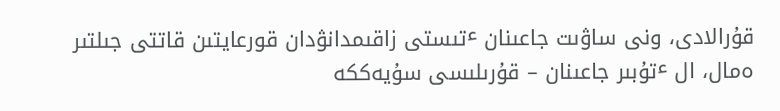قۇرالادى، ونى ساۋىت جاعىنان ٴتىستى زاقىمدانۋدان قورعايتىن قاتتى جىلتىر ەمال، ال ٴتۇبىر جاعىنان – قۇرىلىسى سۇيەككە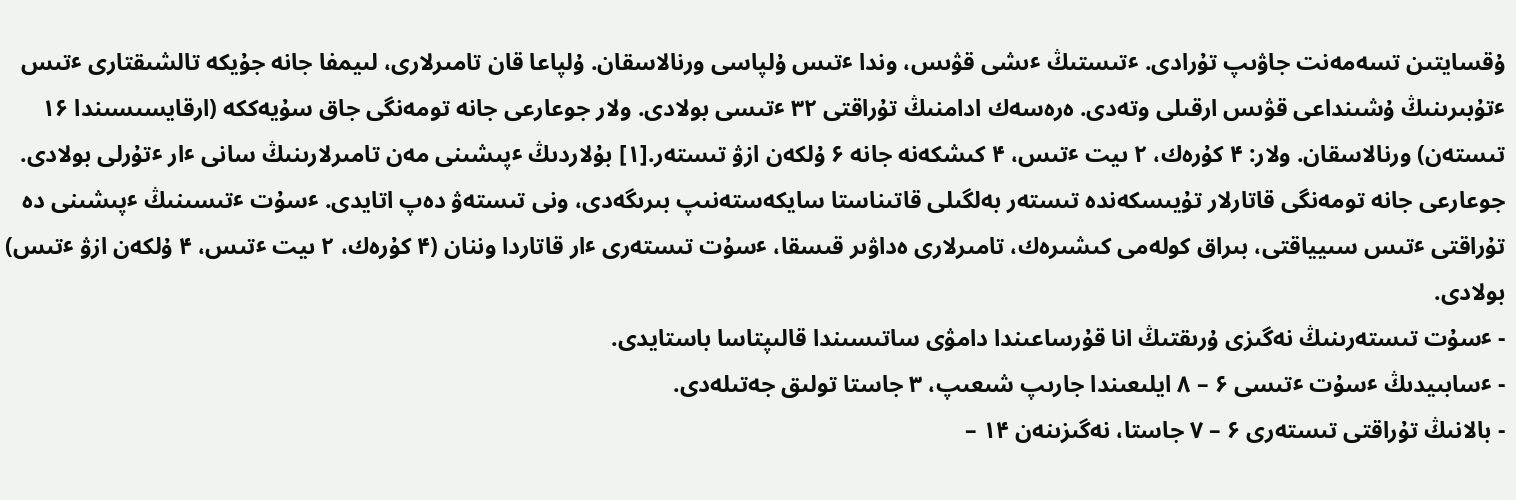ۇقسايتىن تسەمەنت جاۋىپ تۇرادى. ٴتىستىڭ ٴىشى قۋىس، وندا ٴتىس ۇلپاسى ورنالاسقان. ۇلپاعا قان تامىرلارى، لىيمفا جانە جۇيكە تالشىقتارى ٴتىس ٴتۇبىرىنىڭ ۇشىنداعى قۋىس ارقىلى وتەدى. ەرەسەك ادامنىڭ تۇراقتى ۳۲ ٴتىسى بولادى. ولار جوعارعى جانە تومەنگى جاق سۇيەككە (ارقايسىسىندا ۱۶ تىستەن) ورنالاسقان. ولار: ۴ كۇرەك، ۲ ىيت ٴتىس، ۴ كىشكەنە جانە ۶ ۇلكەن ازۋ تىستەر.[۱] بۇلاردىڭ ٴپىشىنى مەن تامىرلارىنىڭ سانى ٴار ٴتۇرلى بولادى. جوعارعى جانە تومەنگى قاتارلار تۇيىسكەندە تىستەر بەلگىلى قاتىناستا سايكەستەنىپ بىرىگەدى، ونى تىستەۋ دەپ اتايدى. ٴسۇت ٴتىسىنىڭ ٴپىشىنى دە تۇراقتى ٴتىس سىيياقتى، بىراق كولەمى كىشىرەك، تامىرلارى ەداۋىر قىسقا، ٴسۇت تىستەرى ٴار قاتاردا وننان (۴ كۇرەك، ۲ ىيت ٴتىس، ۴ ۇلكەن ازۋ ٴتىس) بولادى.
- ٴسۇت تىستەرىنىڭ نەگىزى ۇرىقتىڭ انا قۇرساعىندا دامۋى ساتىسىندا قالىپتاسا باستايدى.
- ٴسابىيدىڭ ٴسۇت ٴتىسى ۶ – ۸ ايلىعىندا جارىپ شىعىپ، ۳ جاستا تولىق جەتىلەدى.
- بالانىڭ تۇراقتى تىستەرى ۶ – ۷ جاستا، نەگىزىنەن ۱۴ –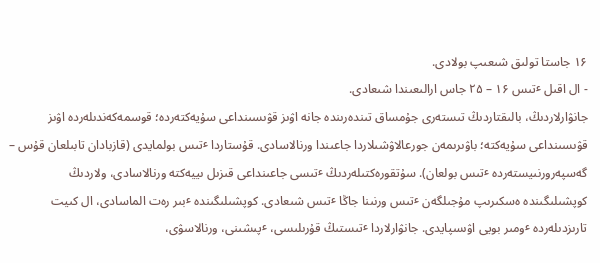۱۶ جاستا تولىق شىعىپ بولادى.
- ال اقىل ٴتىس ۱۶ – ۲۵ جاس ارالىعىندا شىعادى.
جانۋارلاردىڭ، بالىقتاردىڭ تىستەرى جۇمساق تىندەرىندە جانە اۋىز قۋىسىنداعى سۇيەكتەردە؛ قوسمەكەندىلەردە اۋىز قۋىسىنداعى سۇيەكتە؛ باۋىرىمەن جورعالاۋشىلاردا جاعىندا ورنالاسادى. قۇستاردا ٴتىس بولمايدى (قازبادان تابىلعان قۇس – گەسپەرورنىيستەردە ٴتىس بولعان). سۇتقورەكتىلەردىڭ ٴتىسى جاعىنداعى قىزىل ىييەكتە ورنالاسادى، ولاردىڭ كوپشىلىگىندە ەسكىرىپ مۇجىلگەن ٴتىس ورنىنا جاڭا ٴتىس شىعادى. كوپشىلىگىندە ٴبىر رەت الماسادى، ال كىيت تارىزدىلەردە ٴومىر بويى اۋىسپايدى. جانۋارلاردا ٴتىستىڭ قۇرىلىسى، ٴپىشىنى، ورنالاسۋى،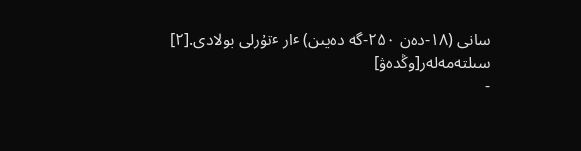سانى (۱۸-دەن ۲۵۰-گە دەيىن) ٴار ٴتۇرلى بولادى.[۲]
سىلتەمەلەر[وڭدەۋ]
-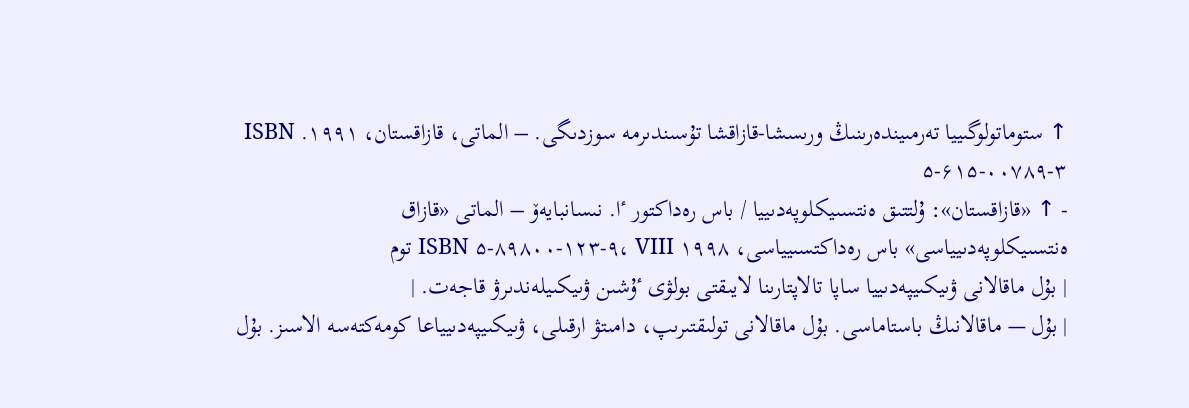↑ ستوماتولوگىييا تەرمىيندەرىنىڭ ورىسشا-قازاقشا تۇسىندىرمە سوزدىگى. – الماتى، قازاقستان، ۱۹۹۱. ISBN ۵-۶۱۵-۰۰۷۸۹-۳
- ↑ «قازاقستان»: ۇلتتىق ەنتسىيكلوپەدىييا / باس رەداكتور ٴا. نىسانبايەۆ – الماتى «قازاق ەنتسىيكلوپەدىيياسى» باس رەداكتسىيياسى، ۱۹۹۸ ISBN ۵-۸۹۸۰۰-۱۲۳-۹، VIII توم
| بۇل ماقالانى ۋىيكىيپەدىييا ساپا تالاپتارىنا لايىقتى بولۋى ٴۇشىن ۋىيكىيلەندىرۋ قاجەت. |
| بۇل — ماقالانىڭ باستاماسى. بۇل ماقالانى تولىقتىرىپ، دامىتۋ ارقىلى، ۋىيكىيپەدىيياعا كومەكتەسە الاسىز. بۇل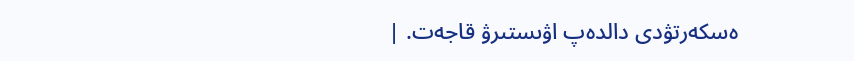ەسكەرتۋدى دالدەپ اۋىستىرۋ قاجەت. |